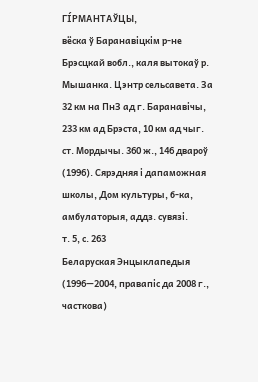ГІ́РМАНТАЎЦЫ,
вёска ў Баранавіцкім р-не Брэсцкай вобл., каля вытокаў р. Мышанка. Цэнтр сельсавета. За 32 км на ПнЗ ад г. Баранавічы, 233 км ад Брэста, 10 км ад чыг. ст. Мордычы. 360 ж., 146 двароў (1996). Сярэдняя і дапаможная школы, Дом культуры, б-ка, амбулаторыя, аддз. сувязі.
т. 5, с. 263
Беларуская Энцыклапедыя (1996—2004, правапіс да 2008 г., часткова)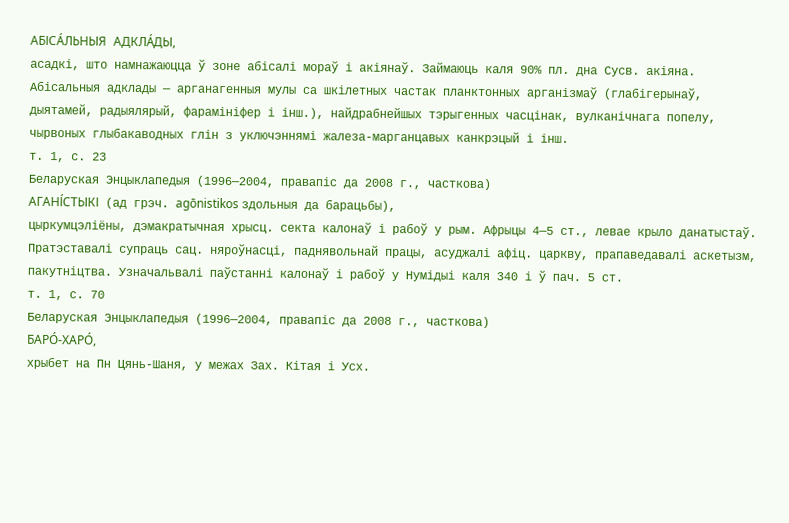АБІСА́ЛЬНЫЯ АДКЛА́ДЫ,
асадкі, што намнажаюцца ў зоне абісалі мораў і акіянаў. Займаюць каля 90% пл. дна Сусв. акіяна. Абісальныя адклады — арганагенныя мулы са шкілетных частак планктонных арганізмаў (глабігерынаў, дыятамей, радыялярый, фарамініфер і інш.), найдрабнейшых тэрыгенных часцінак, вулканічнага попелу, чырвоных глыбакаводных глін з уключэннямі жалеза-марганцавых канкрэцый і інш.
т. 1, с. 23
Беларуская Энцыклапедыя (1996—2004, правапіс да 2008 г., часткова)
АГАНІ́СТЫКІ (ад грэч. agōnistikos здольныя да барацьбы),
цыркумцэліёны, дэмакратычная хрысц. секта калонаў і рабоў у рым. Афрыцы 4—5 ст., левае крыло данатыстаў. Пратэставалі супраць сац. няроўнасці, паднявольнай працы, асуджалі афіц. царкву, прапаведавалі аскетызм, пакутніцтва. Узначальвалі паўстанні калонаў і рабоў у Нумідыі каля 340 і ў пач. 5 ст.
т. 1, с. 70
Беларуская Энцыклапедыя (1996—2004, правапіс да 2008 г., часткова)
БАРО́-ХАРО́,
хрыбет на Пн Цянь-Шаня, у межах Зах. Кітая і Усх.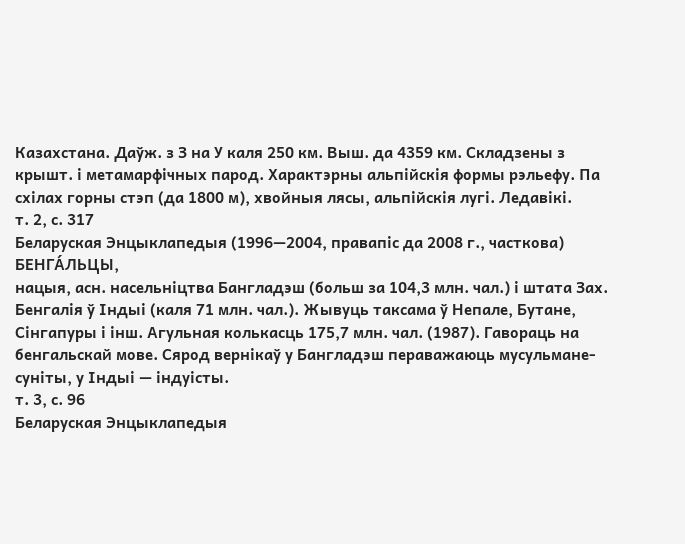Казахстана. Даўж. з З на У каля 250 км. Выш. да 4359 км. Складзены з крышт. і метамарфічных парод. Характэрны альпійскія формы рэльефу. Па схілах горны стэп (да 1800 м), хвойныя лясы, альпійскія лугі. Ледавікі.
т. 2, с. 317
Беларуская Энцыклапедыя (1996—2004, правапіс да 2008 г., часткова)
БЕНГА́ЛЬЦЫ,
нацыя, асн. насельніцтва Бангладэш (больш за 104,3 млн. чал.) і штата Зах. Бенгалія ў Індыі (каля 71 млн. чал.). Жывуць таксама ў Непале, Бутане, Сінгапуры і інш. Агульная колькасць 175,7 млн. чал. (1987). Гавораць на бенгальскай мове. Сярод вернікаў у Бангладэш пераважаюць мусульмане-суніты, у Індыі — індуісты.
т. 3, с. 96
Беларуская Энцыклапедыя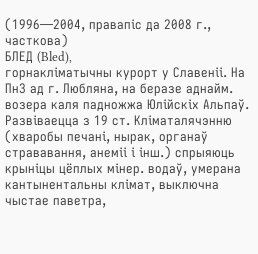(1996—2004, правапіс да 2008 г., часткова)
БЛЕД (Bled),
горнакліматычны курорт у Славеніі. На ПнЗ ад г. Любляна, на беразе аднайм. возера каля падножжа Юлійскіх Альпаў. Развіваецца з 19 ст. Кліматалячэнню (хваробы печані, нырак, органаў стрававання, анеміі і інш.) спрыяюць крыніцы цёплых мінер. водаў, умерана кантынентальны клімат, выключна чыстае паветра,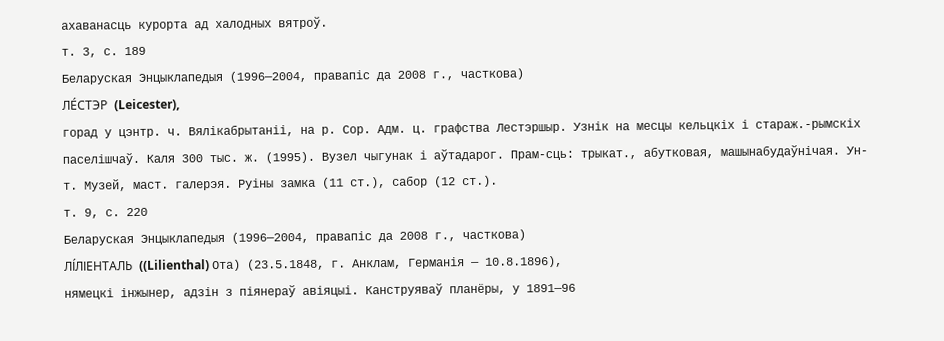ахаванасць курорта ад халодных вятроў.
т. 3, с. 189
Беларуская Энцыклапедыя (1996—2004, правапіс да 2008 г., часткова)
ЛЕ́СТЭР (Leicester),
горад у цэнтр. ч. Вялікабрытаніі, на р. Сор. Адм. ц. графства Лестэршыр. Узнік на месцы кельцкіх і стараж.-рымскіх паселішчаў. Каля 300 тыс. ж. (1995). Вузел чыгунак і аўтадарог. Прам-сць: трыкат., абутковая, машынабудаўнічая. Ун-т. Музей, маст. галерэя. Руіны замка (11 ст.), сабор (12 ст.).
т. 9, с. 220
Беларуская Энцыклапедыя (1996—2004, правапіс да 2008 г., часткова)
ЛІ́ЛІЕНТАЛЬ ((Lilienthal) Ота) (23.5.1848, г. Анклам, Германія — 10.8.1896),
нямецкі інжынер, адзін з піянераў авіяцыі. Канструяваў планёры, у 1891—96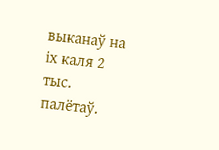выканаў на іх каля 2 тыс. палётаў.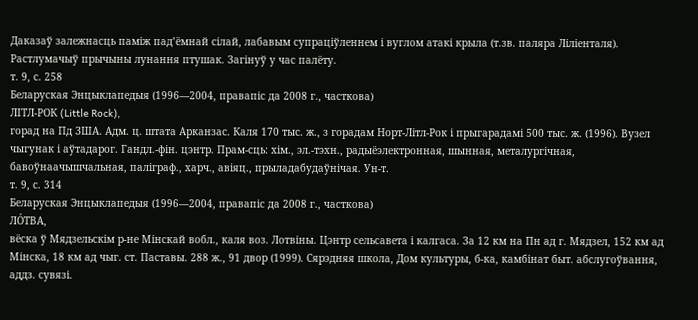Даказаў залежнасць паміж пад’ёмнай сілай, лабавым супраціўленнем і вуглом атакі крыла (т.зв. паляра Ліліенталя). Растлумачыў прычыны лунання птушак. Загінуў у час палёту.
т. 9, с. 258
Беларуская Энцыклапедыя (1996—2004, правапіс да 2008 г., часткова)
ЛІТЛ-РОК (Little Rock),
горад на Пд ЗША. Адм. ц. штата Арканзас. Каля 170 тыс. ж., з горадам Норт-Літл-Рок і прыгарадамі 500 тыс. ж. (1996). Вузел чыгунак і аўтадарог. Гандл.-фін. цэнтр. Прам-сць: хім., эл.-тэхн., радыёэлектронная, шынная, металургічная, бавоўнаачышчальная, паліграф., харч., авіяц., прыладабудаўнічая. Ун-т.
т. 9, с. 314
Беларуская Энцыклапедыя (1996—2004, правапіс да 2008 г., часткова)
ЛО́ТВА,
вёска ў Мядзельскім р-не Мінскай вобл., каля воз. Лотвіны. Цэнтр сельсавета і калгаса. За 12 км на Пн ад г. Мядзел, 152 км ад Мінска, 18 км ад чыг. ст. Паставы. 288 ж., 91 двор (1999). Сярэдняя школа, Дом культуры, б-ка, камбінат быт. абслугоўвання, аддз. сувязі.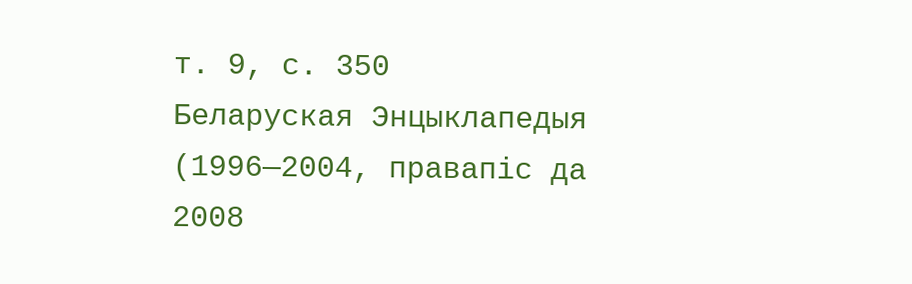т. 9, с. 350
Беларуская Энцыклапедыя (1996—2004, правапіс да 2008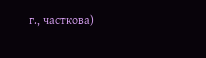г., часткова)